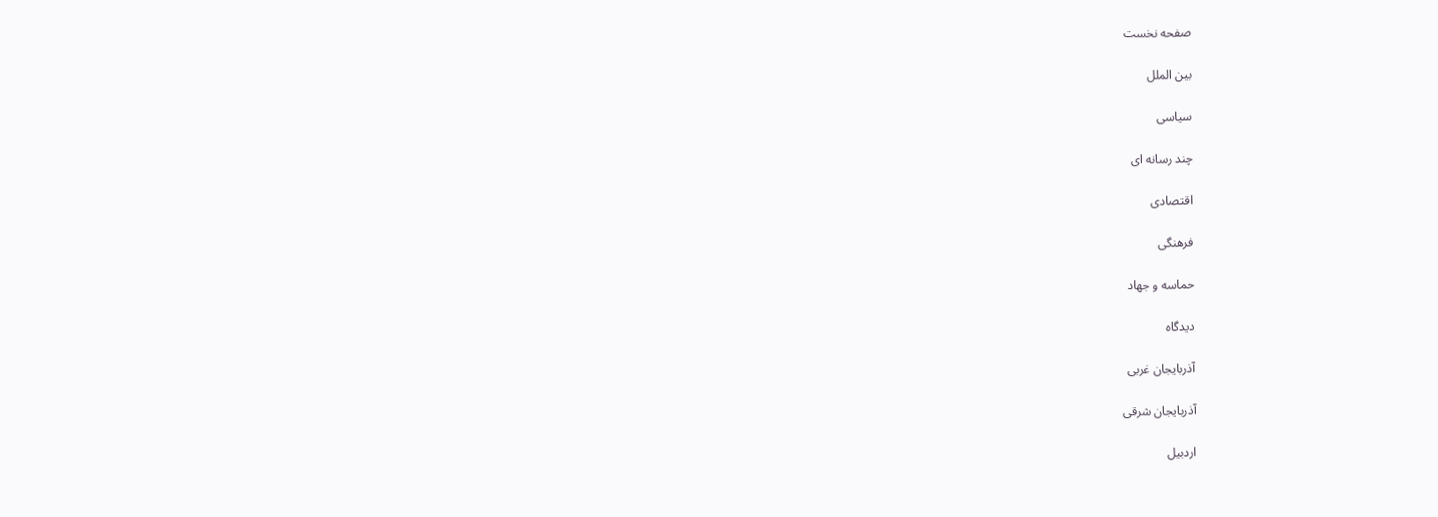صفحه نخست

بین الملل

سیاسی

چند رسانه ای

اقتصادی

فرهنگی

حماسه و جهاد

دیدگاه

آذربایجان غربی

آذربایجان شرقی

اردبیل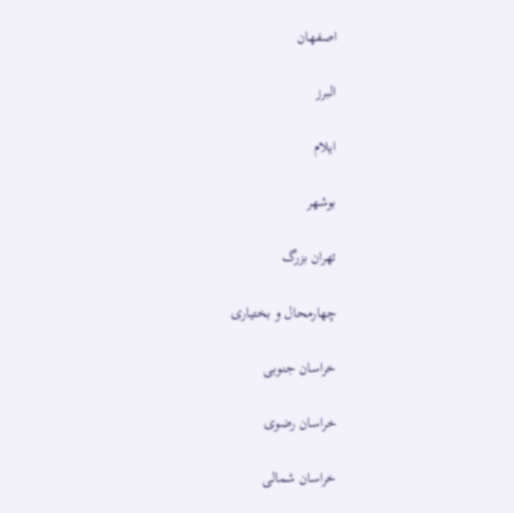اصفهان

البرز

ایلام

بوشهر

تهران بزرگ

چهارمحال و بختیاری

خراسان جنوبی

خراسان رضوی

خراسان شمالی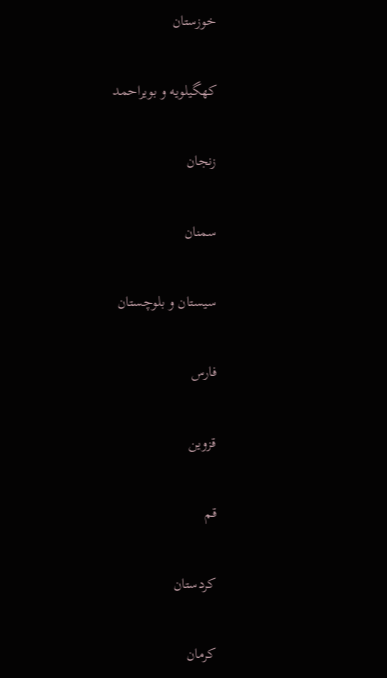خوزستان

کهگیلویه و بویراحمد

زنجان

سمنان

سیستان و بلوچستان

فارس

قزوین

قم

کردستان

کرمان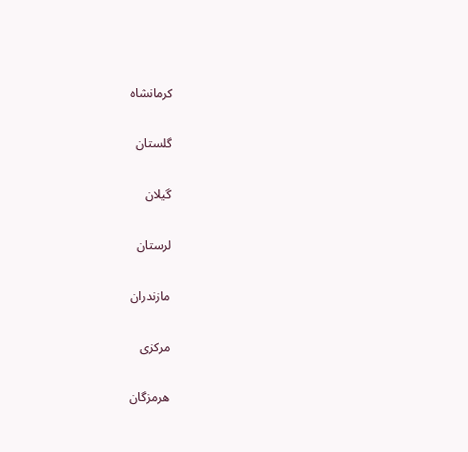کرمانشاه

گلستان

گیلان

لرستان

مازندران

مرکزی

هرمزگان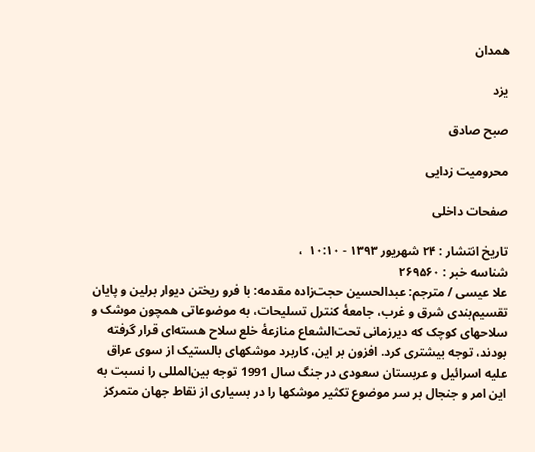همدان

یزد

صبح صادق

محرومیت زدایی

صفحات داخلی

تاریخ انتشار : ۲۴ شهريور ۱۳۹۳ - ۱۰:۱۰  ،
شناسه خبر : ۲۶۹۵۶۰
علا عیسی / مترجم: عبدالحسین حجت‌زاده مقدمه: با فرو ریختن دیوار برلین و پایان تقسیم‌بندی شرق و غرب، جامعۀ کنترل تسلیحات، به موضوعاتی همچون موشک و سلاحهای کوچک که دیرزمانی تحت‌الشعاع منازعۀ خلع سلاح هسته‌ای قرار گرفته بودند، توجه بیشتری کرد. افزون بر این، کاربرد موشکهای بالستیک از سوی عراق علیه اسرائیل و عربستان سعودی در جنگ سال 1991 توجه بین‌المللی را نسبت به این امر و جنجال بر سر موضوع تکثیر موشکها را در بسیاری از نقاط جهان متمرکز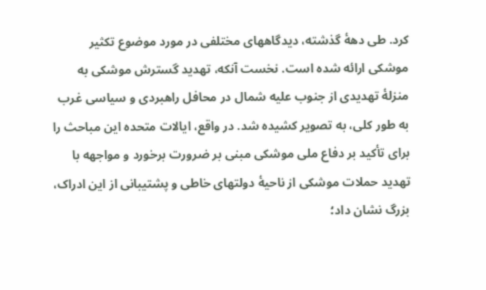کرد. طی دهۀ گذشته، دیدگاههای مختلفی در مورد موضوع تکثیر موشکی ارائه شده است. نخست آنکه، تهدید گسترش موشکی به منزلۀ تهدیدی از جنوب علیه شمال در محافل راهبردی و سیاسی غرب به طور کلی، به تصویر کشیده شد. در واقع، ایالات متحده این مباحث را برای تأکید بر دفاع ملی موشکی مبنی بر ضرورت برخورد و مواجهه با تهدید حملات موشکی از ناحیۀ دولتهای خاطی و پشتیبانی از این ادراک، بزرگ نشان داد؛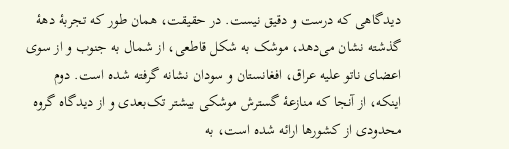دیدگاهی که درست و دقیق نیست. در حقیقت، همان طور که تجربۀ دهۀ گذشته نشان می‌دهد، موشک به شکل قاطعی، از شمال به جنوب و از سوی اعضای ناتو علیه عراق، افغانستان و سودان نشانه گرفته شده است. دوم اینکه، از آنجا که منازعۀ گسترش موشکی بیشتر تک‌بعدی و از دیدگاه گروه محدودی از کشورها ارائه شده است، به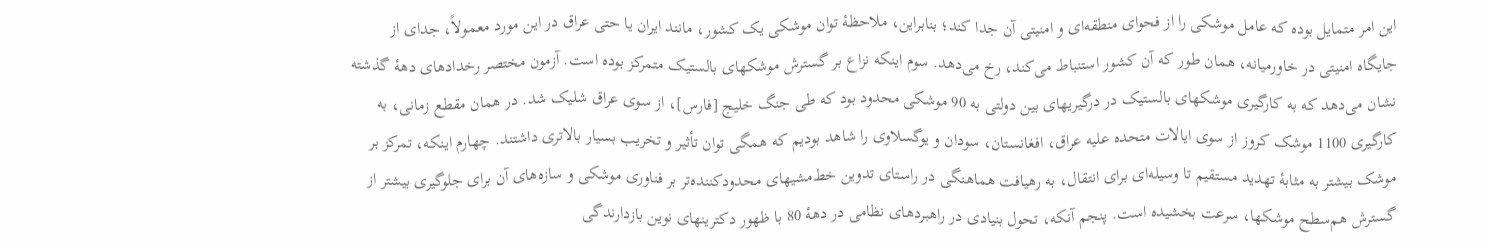این امر متمایل بوده که عامل موشکی را از فحوای منطقه‌ای و امنیتی آن جدا کند؛ بنابراین، ملاحظۀ توان موشکی یک کشور، مانند ایران یا حتی عراق در این مورد معمولاً، جدای از جایگاه امنیتی در خاورمیانه، همان طور که آن کشور استنباط می‌کند، رخ می‌دهد. سوم اینکه نزاع بر گسترش موشکهای بالستیک متمرکز بوده است. آزمون مختصر رخدادهای دهۀ گذشته نشان می‌دهد که به کارگیری موشکهای بالستیک در درگیریهای بین دولتی به 90 موشکی محدود بود که طی جنگ خلیج [فارس]، از سوی عراق شلیک شد. در همان مقطع زمانی، به کارگیری 1100 موشک کروز از سوی ایالات متحده علیه عراق، افغانستان، سودان و یوگسلاوی را شاهد بودیم که همگی توان تأثیر و تخریب بسیار بالاتری داشتند. چهارم اینکه، تمرکز بر موشک بیشتر به مثابۀ تهدید مستقیم تا وسیله‌ای برای انتقال، به رهیافت هماهنگی در راستای تدوین خط‌مشیهای محدودکننده‌تر بر فناوری موشکی و سازه‌های آن برای جلوگیری بیشتر از گسترش هم‌سطح موشکها، سرعت بخشیده است. پنجم آنکه، تحول بنیادی در راهبردهای نظامی در دهۀ 80 با ظهور دکترینهای نوین بازدارندگی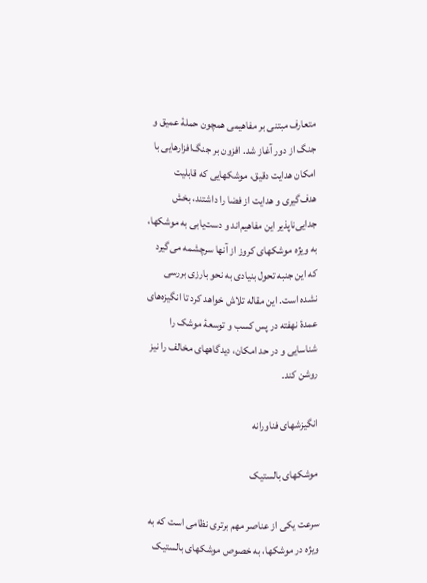متعارف مبتنی بر مفاهیمی همچون حملۀ عمیق و جنگ از دور آغاز شد. افزون بر جنگ‌افزارهایی با امکان هدایت دقیق، موشکهایی که قابلیت هدف‌گیری و هدایت از فضا را داشتند، بخش جدایی‌ناپذیر این مفاهیم‌اند و دست‌یابی به موشکها، به ویژه موشکهای کروز از آنها سرچشمه می‌گیرد که این جنبه تحول بنیادی به نحو بارزی بررسی نشده است. این مقاله تلاش خواهد کرد تا انگیزه‌های عمدۀ نهفته در پس کسب و توسعۀ موشک را شناسایی و در حد امکان، دیدگاههای مخالف را نیز روشن کند.

انگیزشهای فناورانه

موشکهای بالستیک

سرعت یکی از عناصر مهم برتری نظامی است که به ویژه در موشکها، به خصوص موشکهای بالستیک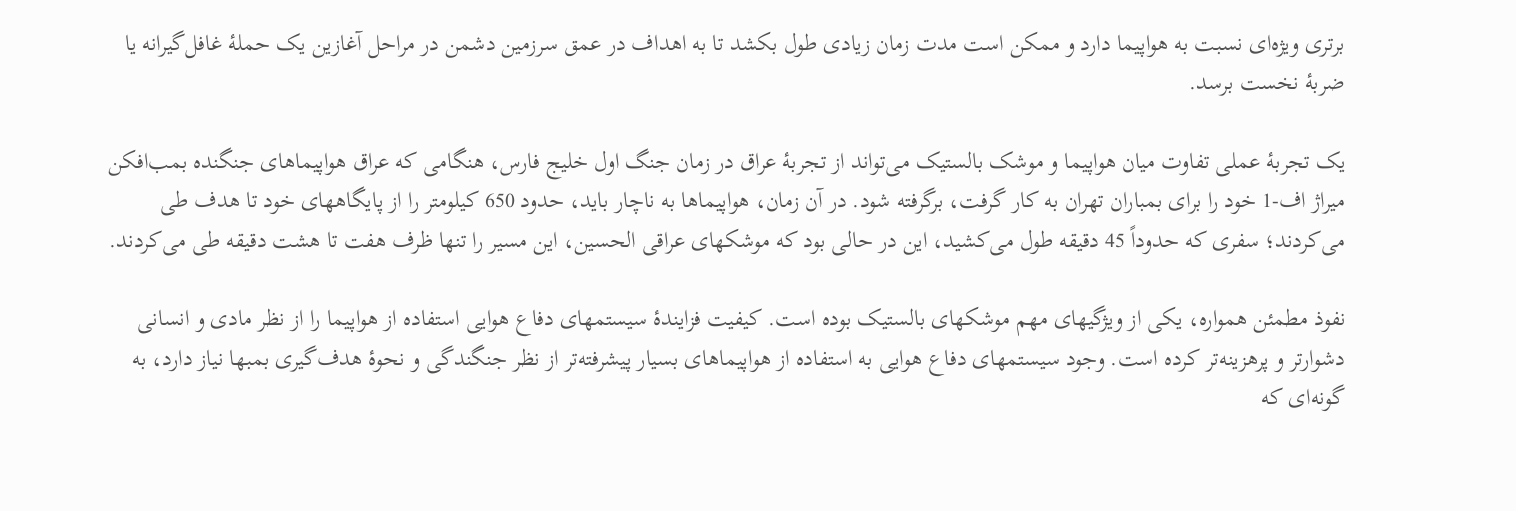برتری ویژه‌ای نسبت به هواپیما دارد و ممکن است مدت زمان زیادی طول بکشد تا به اهداف در عمق سرزمین دشمن در مراحل آغازین یک حملۀ غافل‌گیرانه یا ضربۀ نخست برسد.

یک تجربۀ عملی تفاوت میان هواپیما و موشک بالستیک می‌تواند از تجربۀ عراق در زمان جنگ اول خلیج فارس، هنگامی که عراق هواپیماهای جنگنده بمب‌افکن میراژ اف-1 خود را برای بمباران تهران به کار گرفت، برگرفته شود. در آن زمان، هواپیماها به ناچار باید، حدود 650 کیلومتر را از پایگاههای خود تا هدف طی می‌کردند؛ سفری که حدوداً 45 دقیقه طول می‌کشید، این در حالی بود که موشکهای عراقی الحسین، این مسیر را تنها ظرف هفت تا هشت دقیقه طی می‌کردند.

نفوذ مطمئن همواره، یکی از ویژگیهای مهم موشکهای بالستیک بوده است. کیفیت فزایندۀ سیستمهای دفاع هوایی استفاده از هواپیما را از نظر مادی و انسانی دشوارتر و پرهزینه‌تر کرده است. وجود سیستمهای دفاع هوایی به استفاده از هواپیماهای بسیار پیشرفته‌تر از نظر جنگندگی و نحوۀ هدف‌گیری بمبها نیاز دارد، به گونه‌ای که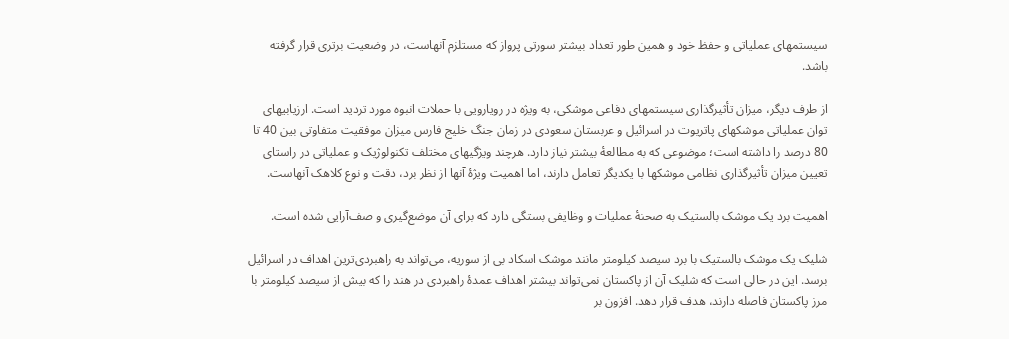سیستمهای عملیاتی و حفظ خود و همین طور تعداد بیشتر سورتی پرواز که مستلزم آنهاست، در وضعیت برتری قرار گرفته باشد.

از طرف دیگر، میزان تأثیرگذاری سیستمهای دفاعی موشکی، به ویژه در رویارویی با حملات انبوه مورد تردید است. ارزیابیهای توان عملیاتی موشکهای پاتریوت در اسرائیل و عربستان سعودی در زمان جنگ خلیج فارس میزان موفقیت متفاوتی بین 40 تا 80 درصد را داشته است؛ موضوعی که به مطالعۀ بیشتر نیاز دارد. هرچند ویژگیهای مختلف تکنولوژیک و عملیاتی در راستای تعیین میزان تأثیرگذاری نظامی موشکها با یکدیگر تعامل دارند، اما اهمیت ویژۀ آنها از نظر برد، دقت و نوع کلاهک آنهاست.

اهمیت برد یک موشک بالستیک به صحنۀ عملیات و وظایفی بستگی دارد که برای آن موضع‌گیری و صف‌آرایی شده است.

شلیک یک موشک بالستیک با برد سیصد کیلومتر مانند موشک اسکاد بی از سوریه، می‌تواند به راهبردی‌ترین اهداف در اسرائیل برسد. این در حالی است که شلیک آن از پاکستان نمی‌تواند بیشتر اهداف عمدۀ راهبردی در هند را که بیش از سیصد کیلومتر با مرز پاکستان فاصله دارند، هدف قرار دهد. افزون بر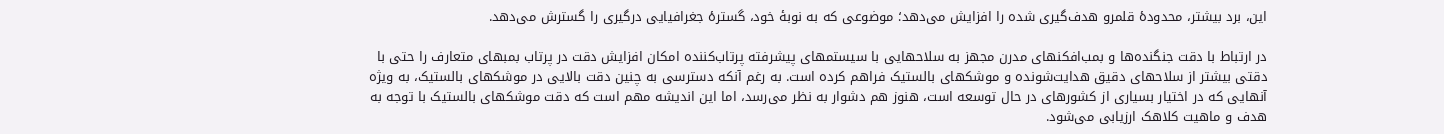این، برد بیشتر، محدودۀ قلمرو هدف‌گیری شده را افزایش می‌دهد؛ موضوعی که به نوبۀ خود، گسترۀ جغرافیایی درگیری را گسترش می‌دهد.

در ارتباط با دقت جنگنده‌ها و بمب‌افکنهای مدرن مجهز به سلاحهایی با سیستمهای پیشرفته پرتاب‌کننده امکان افزایش دقت در پرتاب بمبهای متعارف را حتی با دقتی بیشتر از سلاحهای دقیق هدایت‌شونده و موشکهای بالستیک فراهم کرده است. به رغم آنکه دسترسی به چنین دقت بالایی در موشکهای بالستیک، به ویژه آنهایی که در اختیار بسیاری از کشورهای در حال توسعه است، هنوز هم دشوار به نظر می‌رسد، اما این اندیشه مهم است که دقت موشکهای بالستیک با توجه به هدف و ماهیت کلاهک ارزیابی می‌شود.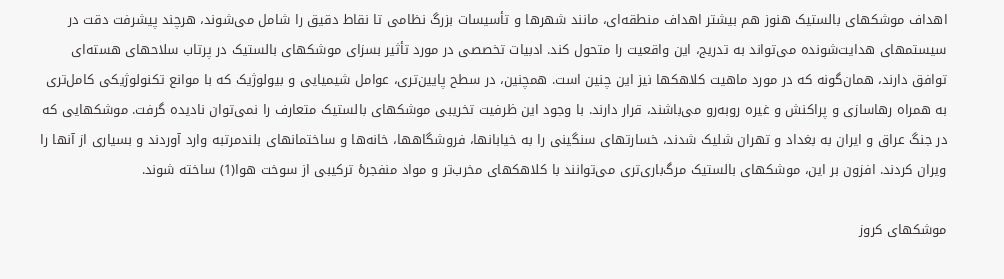اهداف موشکهای بالستیک هنوز هم بیشتر اهداف منطقه‌ای، مانند شهرها و تأسیسات بزرگ نظامی تا نقاط دقیق را شامل می‌شوند، هرچند پیشرفت دقت در سیستمهای هدایت‌شونده می‌تواند به تدریج، این واقعیت را متحول کند. ادبیات تخصصی در مورد تأثیر بسزای موشکهای بالستیک در پرتاب سلاحهای هسته‌ای توافق دارند، همان‌گونه که در مورد ماهیت کلاهکها نیز این چنین است. همچنین، در سطح پایین‌تری، عوامل شیمیایی و بیولوژیک که با موانع تکنولوژیکی کامل‌تری به همراه رهاسازی و پراکنش و غیره روبه‌رو می‌باشند، قرار دارند. با وجود این ظرفیت تخریبی موشکهای بالستیک متعارف را نمی‌توان نادیده گرفت. موشکهایی که در جنگ عراق و ایران به بغداد و تهران شلیک شدند، خسارتهای سنگینی را به خیابانها، فروشگاهها، خانه‌ها و ساختمانهای بلندمرتبه وارد آوردند و بسیاری از آنها را ویران کردند. افزون بر این، موشکهای بالستیک مرگ‌باری‌تری می‌توانند با کلاهکهای مخرب‌تر و مواد منفجرۀ ترکیبی از سوخت هوا(1) ساخته شوند.

موشکهای کروز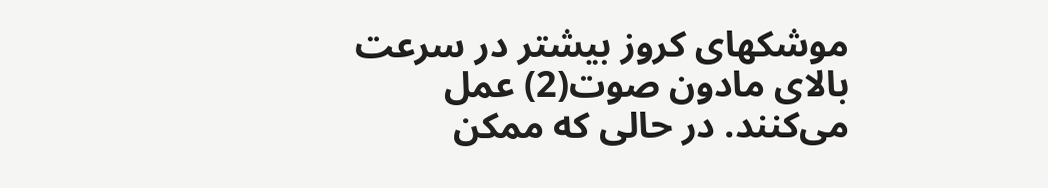موشکهای کروز بیشتر در سرعت بالای مادون صوت(2) عمل می‌کنند. در حالی که ممکن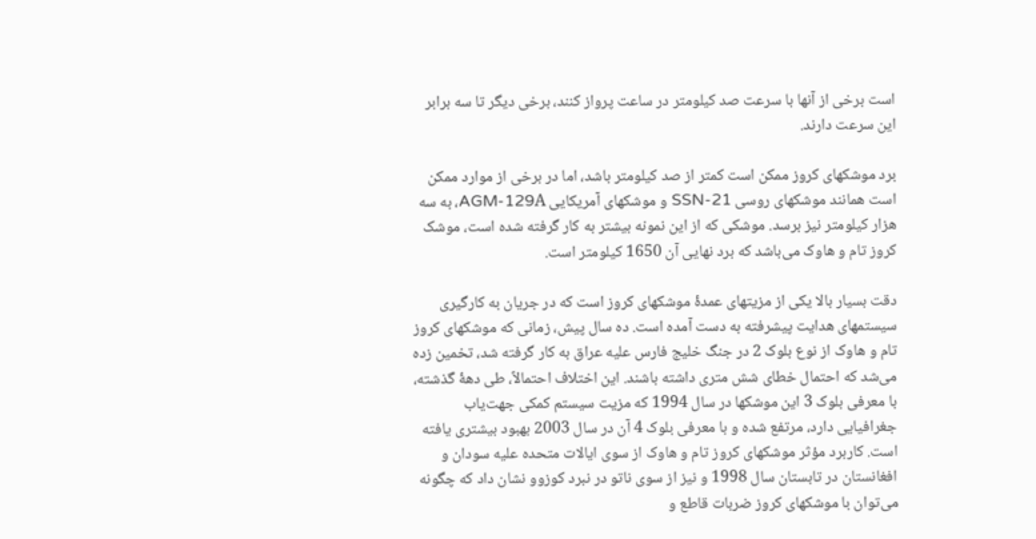است برخی از آنها با سرعت صد کیلومتر در ساعت پرواز کنند، برخی دیگر تا سه برابر این سرعت دارند.

برد موشکهای کروز ممکن است کمتر از صد کیلومتر باشد، اما در برخی از موارد ممکن است همانند موشکهای روسی SSN-21 و موشکهای آمریکایی AGM-129A، به سه هزار کیلومتر نیز برسد. موشکی که از این نمونه بیشتر به کار گرفته شده است، موشک کروز تام و هاوک می‌باشد که برد نهایی آن 1650 کیلومتر است.

دقت بسیار بالا یکی از مزیتهای عمدۀ موشکهای کروز است که در جریان به کارگیری سیستمهای هدایت پیشرفته به دست آمده است. ده سال پیش، زمانی که موشکهای کروز تام و هاوک از نوع بلوک 2 در جنگ خلیج فارس علیه عراق به کار گرفته شد، تخمین زده می‌شد که احتمال خطای شش متری داشته باشند. این اختلاف احتمالاً، طی دهۀ گذشته، با معرفی بلوک 3 این موشکها در سال 1994 که مزیت سیستم کمکی جهت‌یاب جغرافیایی دارد، مرتفع شده و با معرفی بلوک 4 آن در سال 2003 بهبود بیشتری یافته است. کاربرد مؤثر موشکهای کروز تام و هاوک از سوی ایالات متحده علیه سودان و افغانستان در تابستان سال 1998 و نیز از سوی ناتو در نبرد کوزوو نشان داد که چگونه می‌توان با موشکهای کروز ضربات قاطع و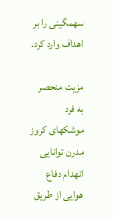سهمگینی را بر اهداف وارد کرد.

مزیت منحصر به فرد موشکهای کروز مدرن توانایی انهدام دفاع هوایی از طریق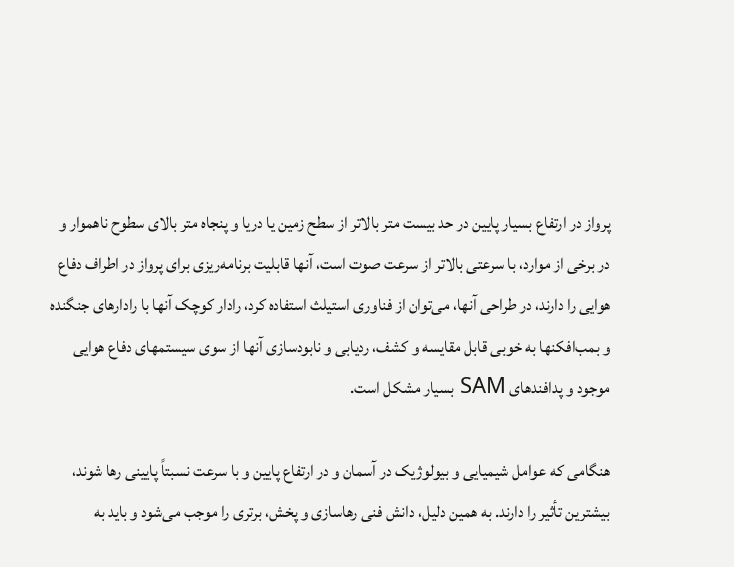پرواز در ارتفاع بسیار پایین در حد بیست متر بالاتر از سطح زمین یا دریا و پنجاه متر بالای سطوح ناهموار و در برخی از موارد، با سرعتی بالاتر از سرعت صوت است، آنها قابلیت برنامه‌ریزی برای پرواز در اطراف دفاع هوایی را دارند، در طراحی آنها، می‌توان از فناوری استیلث استفاده کرد، رادار کوچک آنها با رادارهای جنگنده و بمب‌افکنها به خوبی قابل مقایسه و کشف، ردیابی و نابودسازی آنها از سوی سیستمهای دفاع هوایی موجود و پدافندهای SAM بسیار مشکل است.

هنگامی که عوامل شیمیایی و بیولوژیک در آسمان و در ارتفاع پایین و با سرعت نسبتاً پایینی رها شوند، بیشترین تأثیر را دارند. به همین دلیل، دانش فنی رهاسازی و پخش، برتری را موجب می‌شود و باید به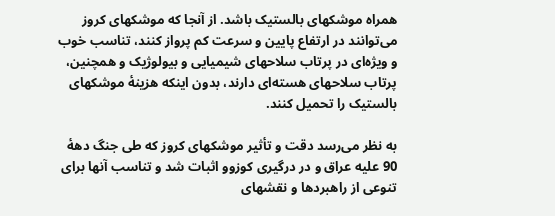همراه موشکهای بالستیک باشد. از آنجا که موشکهای کروز می‌توانند در ارتفاع پایین و سرعت کم پرواز کنند، تناسب خوب و ویژه‌ای در پرتاب سلاحهای شیمیایی و بیولوژیک و همچنین، پرتاب سلاحهای هسته‌ای دارند، بدون اینکه هزینۀ موشکهای بالستیک را تحمیل کنند.

به نظر می‌رسد دقت و تأثیر موشکهای کروز که طی جنگ دهۀ 90 علیه عراق و در درگیری کوزوو اثبات شد و تناسب آنها برای تنوعی از راهبردها و نقشهای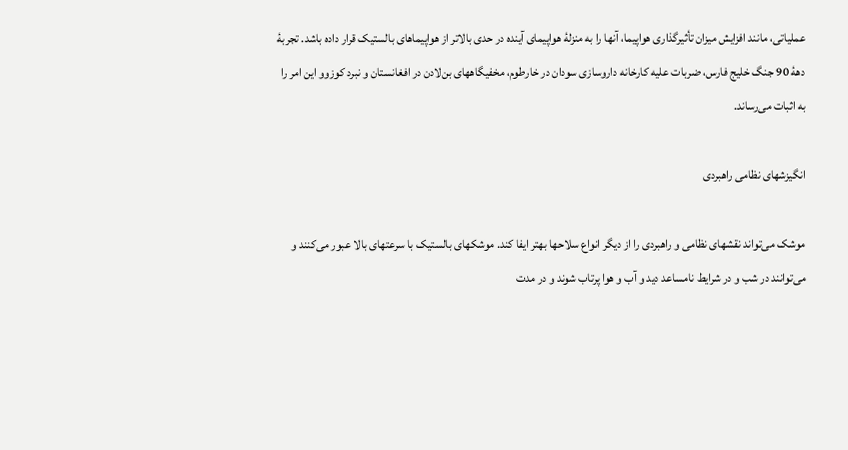عملیاتی، مانند افزایش میزان تأثیرگذاری هواپیما، آنها را به منزلۀ هواپیمای آینده در حدی بالاتر از هواپیماهای بالستیک قرار داده باشد. تجربۀ دهۀ 90 جنگ خلیج فارس، ضربات علیه کارخانه داروسازی سودان در خارطوم، مخفیگاههای بن‌لادن در افغانستان و نبرد کوزوو این امر را به اثبات می‌رساند.

انگیزشهای نظامی راهبردی

موشک می‌تواند نقشهای نظامی و راهبردی را از دیگر انواع سلاحها بهتر ایفا کند. موشکهای بالستیک با سرعتهای بالا عبور می‌کنند و می‌توانند در شب و در شرایط نامساعد دید و آب و هوا پرتاب شوند و در مدت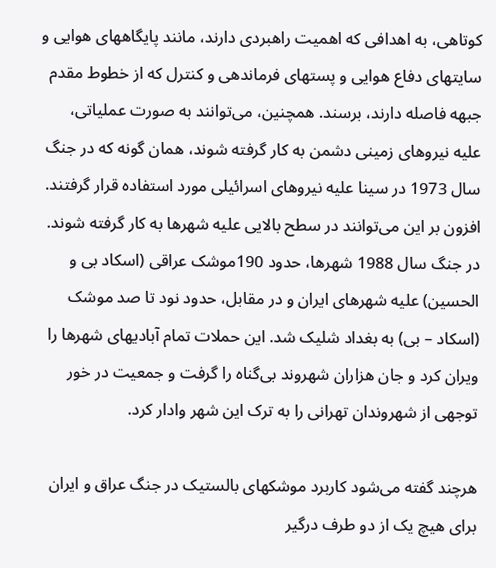کوتاهی، به اهدافی که اهمیت راهبردی دارند، مانند پایگاههای هوایی و سایتهای دفاع هوایی و پستهای فرماندهی و کنترل که از خطوط مقدم جبهه فاصله دارند، برسند. همچنین، می‌توانند به صورت عملیاتی، علیه نیروهای زمینی دشمن به کار گرفته شوند، همان گونه که در جنگ سال 1973 در سینا علیه نیروهای اسرائیلی مورد استفاده قرار گرفتند. افزون بر این می‌توانند در سطح بالایی علیه شهرها به کار گرفته شوند. در جنگ سال 1988 شهرها، حدود 190موشک عراقی (اسکاد بی و الحسین) علیه شهرهای ایران و در مقابل، حدود نود تا صد موشک (اسکاد – بی) به بغداد شلیک شد. این حملات تمام آبادیهای شهرها را ویران کرد و جان هزاران شهروند بی‌گناه را گرفت و جمعیت در خور توجهی از شهروندان تهرانی را به ترک این شهر وادار کرد.

هرچند گفته می‌شود کاربرد موشکهای بالستیک در جنگ عراق و ایران برای هیچ یک از دو طرف درگیر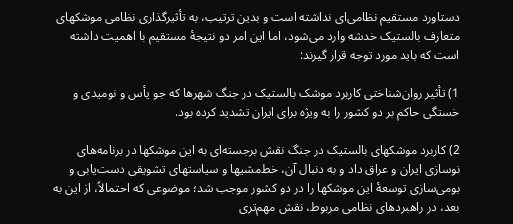دستاورد مستقیم نظامی‌ای نداشته است و بدین ترتیب، به تأثیرگذاری نظامی موشکهای متعارف بالستیک خدشه وارد می‌شود، اما این امر دو نتیجۀ مستقیم با اهمیت داشته است که باید مورد توجه قرار گیرند:

1) تأثیر روان‌شناختی کاربرد موشک بالستیک در جنگ شهرها که جو یأس و نومیدی و خستگی حاکم بر دو کشور را به ویژه برای ایران تشدید کرده بود.

2) کاربرد موشکهای بالستیک در جنگ نقش برجسته‌ای به این موشکها در برنامه‌های نوسازی ایران و عراق داد و به دنبال آن، خط‌مشیها و سیاستهای تشویقی دست‌یابی و بومی‌سازی توسعۀ این موشکها را در دو کشور موجب شد؛ موضوعی که احتمالاً، از این به بعد، در راهبردهای نظامی مربوط، نقش مهم‌تری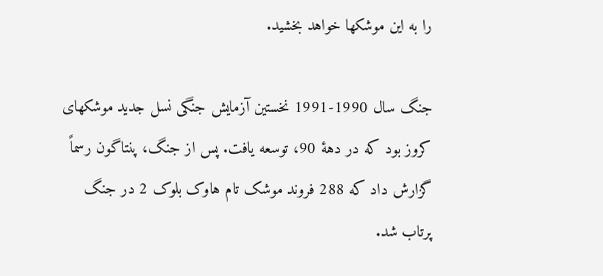را به این موشکها خواهد بخشید.

جنگ سال 1990-1991 نخستین آزمایش جنگی نسل جدید موشکهای کروز بود که در دهۀ 90، توسعه یافت. پس از جنگ، پنتاگون رسماً گزارش داد که 288 فروند موشک تام هاوک بلوک 2 در جنگ پرتاب شد.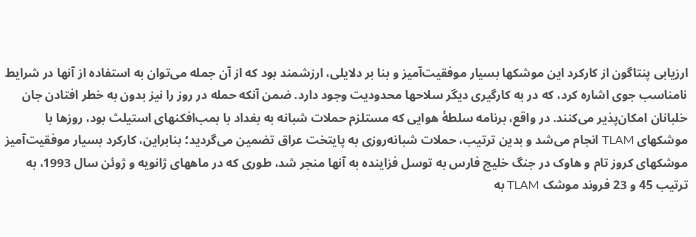ارزیابی پنتاگون از کارکرد این موشکها بسیار موفقیت‌آمیز و بنا بر دلایلی، ارزشمند بود که از آن جمله می‌توان به استفاده از آنها در شرایط نامناسب جوی اشاره کرد، که در به کارگیری دیگر سلاحها محدودیت وجود دارد. ضمن آنکه حمله در روز را نیز بدون به خطر افتادن جان خلبانان امکان‌پذیر می‌کنند. در واقع، برنامه سلطۀ هوایی که مستلزم حملات شبانه به بغداد با بمب‌افکنهای استیلث بود، روزها با موشکهای TLAM انجام می‌شد و بدین ترتیب، حملات شبانه‌روزی به پایتخت عراق تضمین می‌گردید؛ بنابراین، کارکرد بسیار موفقیت‌آمیز موشکهای کروز تام و هاوک در جنگ خلیج فارس به توسل فزاینده به آنها منجر شد، طوری که در ماههای ژانویه و ژوئن سال 1993، به ترتیب 45 و 23 فروند موشک TLAM به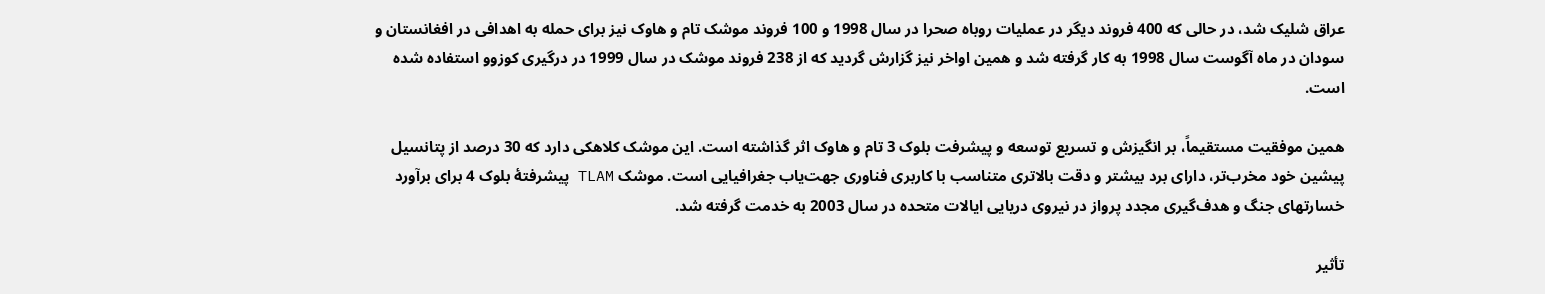عراق شلیک شد، در حالی که 400 فروند دیگر در عملیات روباه صحرا در سال 1998 و 100 فروند موشک تام و هاوک نیز برای حمله به اهدافی در افغانستان و سودان در ماه آگوست سال 1998 به کار گرفته شد و همین اواخر نیز گزارش گردید که از 238 فروند موشک در سال 1999 در درگیری کوزوو استفاده شده است.

همین موفقیت مستقیماً، بر انگیزش و تسریع توسعه و پیشرفت بلوک 3 تام و هاوک اثر گذاشته است. این موشک کلاهکی دارد که 30 درصد از پتانسیل پیشین خود مخرب‌تر، دارای برد بیشتر و دقت بالاتری متناسب با کاربری فناوری جهت‌یاب جغرافیایی است. موشک TLAM پیشرفتۀ بلوک 4 برای برآورد خسارتهای جنگ و هدف‌گیری مجدد پرواز در نیروی دریایی ایالات متحده در سال 2003 به خدمت گرفته شد.

تأثیر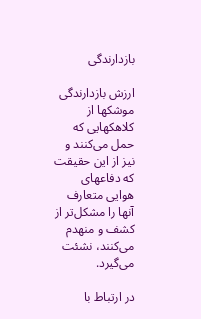بازدارندگی

ارزش بازدارندگی موشکها از کلاهکهایی که حمل می‌کنند و نیز از این حقیقت که دفاعهای هوایی متعارف آنها را مشکل‌تر از کشف و منهدم می‌کنند، نشئت می‌گیرد.

در ارتباط با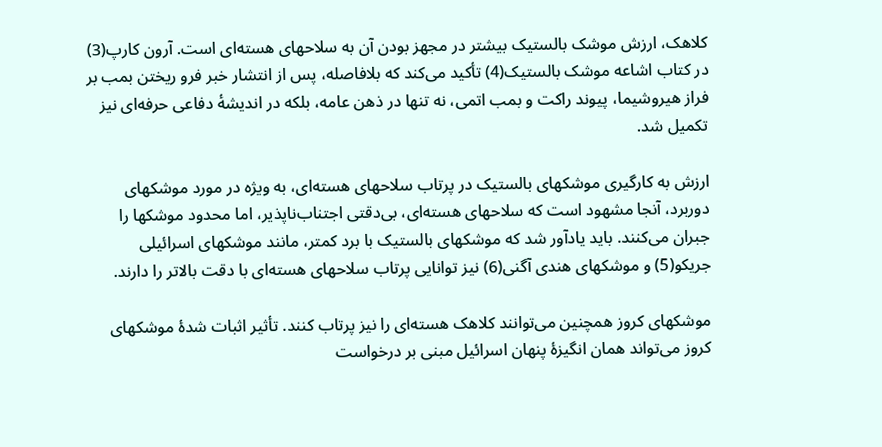کلاهک، ارزش موشک بالستیک بیشتر در مجهز بودن آن به سلاحهای هسته‌ای است. آرون کارپ(3) در کتاب اشاعه موشک بالستیک(4) تأکید می‌کند که بلافاصله، پس از انتشار خبر فرو ریختن بمب بر فراز هیروشیما، پیوند راکت و بمب اتمی، نه تنها در ذهن عامه، بلکه در اندیشۀ دفاعی حرفه‌ای نیز تکمیل شد.

ارزش به کارگیری موشکهای بالستیک در پرتاب سلاحهای هسته‌ای، به ویژه در مورد موشکهای دوربرد، آنجا مشهود است که سلاحهای هسته‌ای، بی‌دقتی اجتناب‌ناپذیر، اما محدود موشکها را جبران می‌کنند. باید یادآور شد که موشکهای بالستیک با برد کمتر، مانند موشکهای اسرائیلی جریکو(5) و موشکهای هندی آگنی(6) نیز توانایی پرتاب سلاحهای هسته‌ای با دقت بالاتر را دارند.

موشکهای کروز همچنین می‌توانند کلاهک هسته‌ای را نیز پرتاب کنند. تأثیر اثبات شدۀ موشکهای کروز می‌تواند همان انگیزۀ پنهان اسرائیل مبنی بر درخواست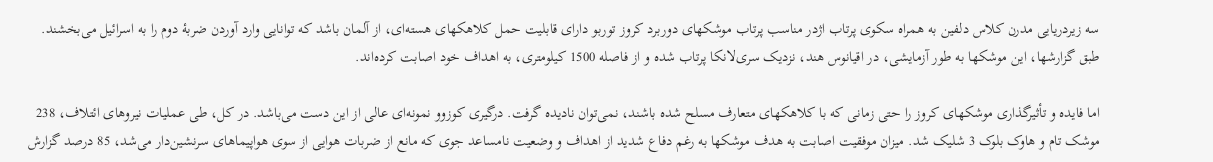سه زیردریایی مدرن کلاس دلفین به همراه سکوی پرتاب اژدر مناسب پرتاب موشکهای دوربرد کروز توربو دارای قابلیت حمل کلاهکهای هسته‌ای، از آلمان باشد که توانایی وارد آوردن ضربۀ دوم را به اسرائیل می‌بخشند. طبق گزارشها، این موشکها به طور آزمایشی، در اقیانوس هند، نزدیک سری‌لانکا پرتاب شده و از فاصله 1500 کیلومتری، به اهداف خود اصابت کرده‌اند.

اما فایده و تأثیرگذاری موشکهای کروز را حتی زمانی که با کلاهکهای متعارف مسلح شده باشند، نمی‌توان نادیده گرفت. درگیری کوزوو نمونه‌ای عالی از این دست می‌باشد. در کل، طی عملیات نیروهای ائتلاف، 238 موشک تام و هاوک بلوک 3 شلیک شد. میزان موفقیت اصابت به هدف موشکها به رغم دفاع شدید از اهداف و وضعیت نامساعد جوی که مانع از ضربات هوایی از سوی هواپیماهای سرنشین‌دار می‌شد، 85 درصد گزارش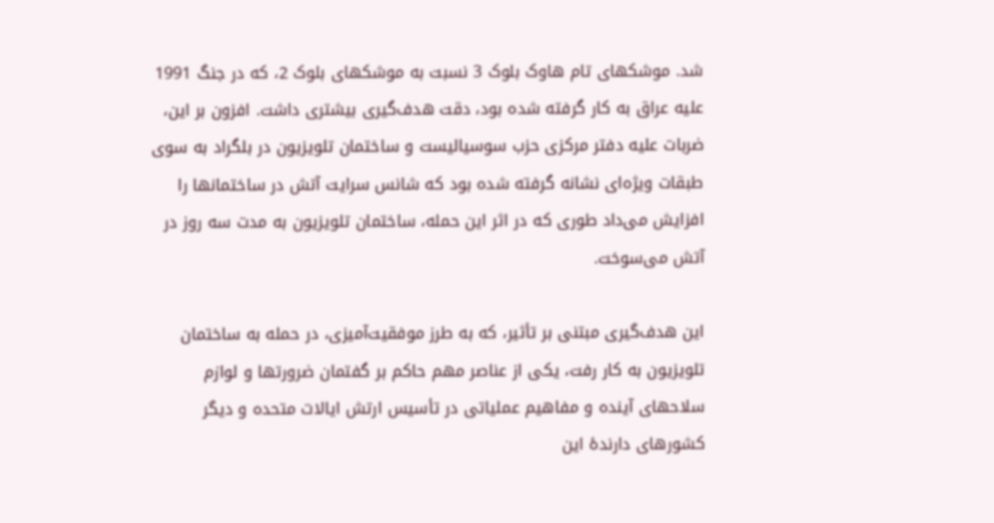شد. موشکهای تام هاوک بلوک 3 نسبت به موشکهای بلوک 2، که در جنگ 1991 علیه عراق به کار گرفته شده بود، دقت هدف‌گیری بیشتری داشت. افزون بر این، ضربات علیه دفتر مرکزی حزب سوسیالیست و ساختمان تلویزیون در بلگراد به سوی طبقات ویژه‌ای نشانه گرفته شده بود که شانس سرایت آتش در ساختمانها را افزایش می‌داد طوری که در اثر این حمله، ساختمان تلویزیون به مدت سه روز در آتش می‌سوخت.

این هدف‌گیری مبتنی بر تأثیر، که به طرز موفقیت‌آمیزی، در حمله به ساختمان تلویزیون به کار رفت، یکی از عناصر مهم حاکم بر گفتمان ضرورتها و لوازم سلاحهای آینده و مفاهیم عملیاتی در تأسیس ارتش ایالات متحده و دیگر کشورهای دارندۀ این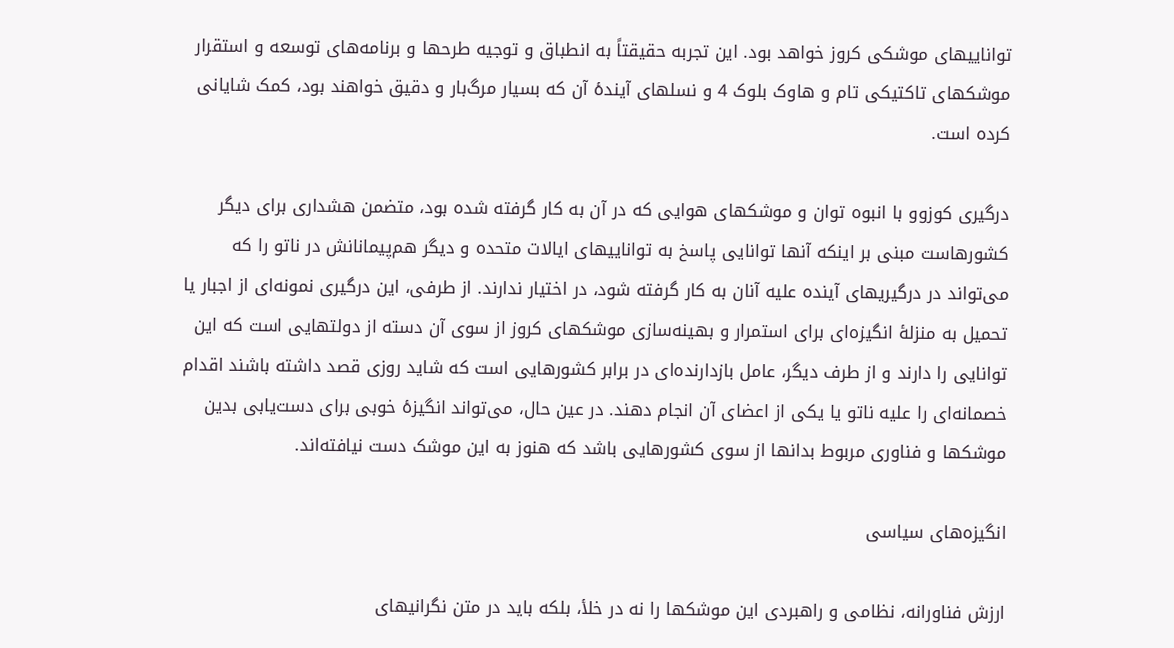تواناییهای موشکی کروز خواهد بود. این تجربه حقیقتاً به انطباق و توجیه طرحها و برنامه‌های توسعه و استقرار موشکهای تاکتیکی تام و هاوک بلوک 4 و نسلهای آیندۀ آن که بسیار مرگ‌بار و دقیق خواهند بود، کمک شایانی کرده است.

درگیری کوزوو با انبوه توان و موشکهای هوایی که در آن به کار گرفته شده بود، ‌متضمن هشداری برای دیگر کشورهاست مبنی بر اینکه آنها توانایی پاسخ به تواناییهای ایالات متحده و دیگر هم‌پیمانانش در ناتو را که می‌تواند در درگیریهای آینده علیه آنان به کار گرفته شود، در اختیار ندارند. از طرفی، این درگیری نمونه‌ای از اجبار یا تحمیل به منزلۀ انگیزه‌ای برای استمرار و بهینه‌سازی موشکهای کروز از سوی آن دسته از دولتهایی است که این توانایی را دارند و از طرف دیگر، عامل بازدارنده‌ای در برابر کشورهایی است که شاید روزی قصد داشته باشند اقدام خصمانه‌ای را علیه ناتو یا یکی از اعضای آن انجام دهند. در عین حال، می‌تواند انگیزۀ خوبی برای دست‌یابی بدین موشکها و فناوری مربوط بدانها از سوی کشورهایی باشد که هنوز به این موشک دست نیافته‌اند.

انگیزه‌های سیاسی

ارزش فناورانه، نظامی و راهبردی این موشکها را نه در خلأ، بلکه باید در متن نگرانیهای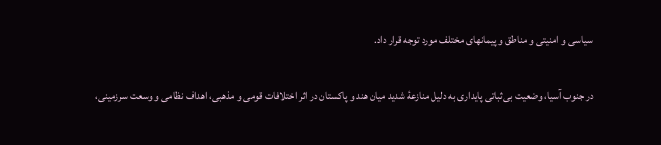سیاسی و امنیتی و مناطق و پیمانهای مختلف مورد توجه قرار داد.

در جنوب آسیا، وضعیت بی‌ثباتی پایداری به دلیل منازعۀ شدید میان هند و پاکستان در اثر اختلافات قومی و مذهبی، اهداف نظامی و وسعت سرزمینی،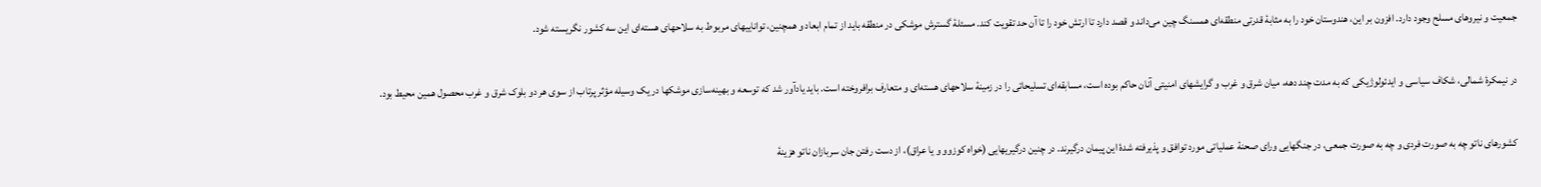جمعیت و نیروهای مسلح وجود دارد. افزون بر این، هندوستان خود را به مثابۀ قدرتی منطقه‌ای همسنگ چین می‌داند و قصد دارد تا ارتش خود را تا آن حد تقویت کند. مسئلۀ گسترش موشکی در منطقه باید از تمام ابعاد و همچنین، تواناییهای مربوط به سلاحهای هسته‌ای این سه کشور نگریسته شود.

در نیمکرۀ شمالی، شکاف سیاسی و ایدئولوژیکی که به مدت چند دهه، میان شرق و غرب و گرایشهای امنیتی آنان حاکم بوده است، مسابقه‌ای تسلیحاتی را در زمینۀ سلاحهای هسته‌ای و متعارف برافروخته است. باید یادآور شد که توسعه و بهینه‌سازی موشکها در یک وسیله مؤثر پرتاب از سوی هر دو بلوک شرق و غرب محصول همین محیط بود.

کشورهای ناتو چه به صورت فردی و چه به صورت جمعی، در جنگهایی ورای صحنۀ عملیاتی مورد توافق و پذیرفته شدۀ این پیمان درگیرند. در چنین درگیریهایی (خواه کوزوو و یا عراق)، از دست رفتن جان سربازان ناتو هزینۀ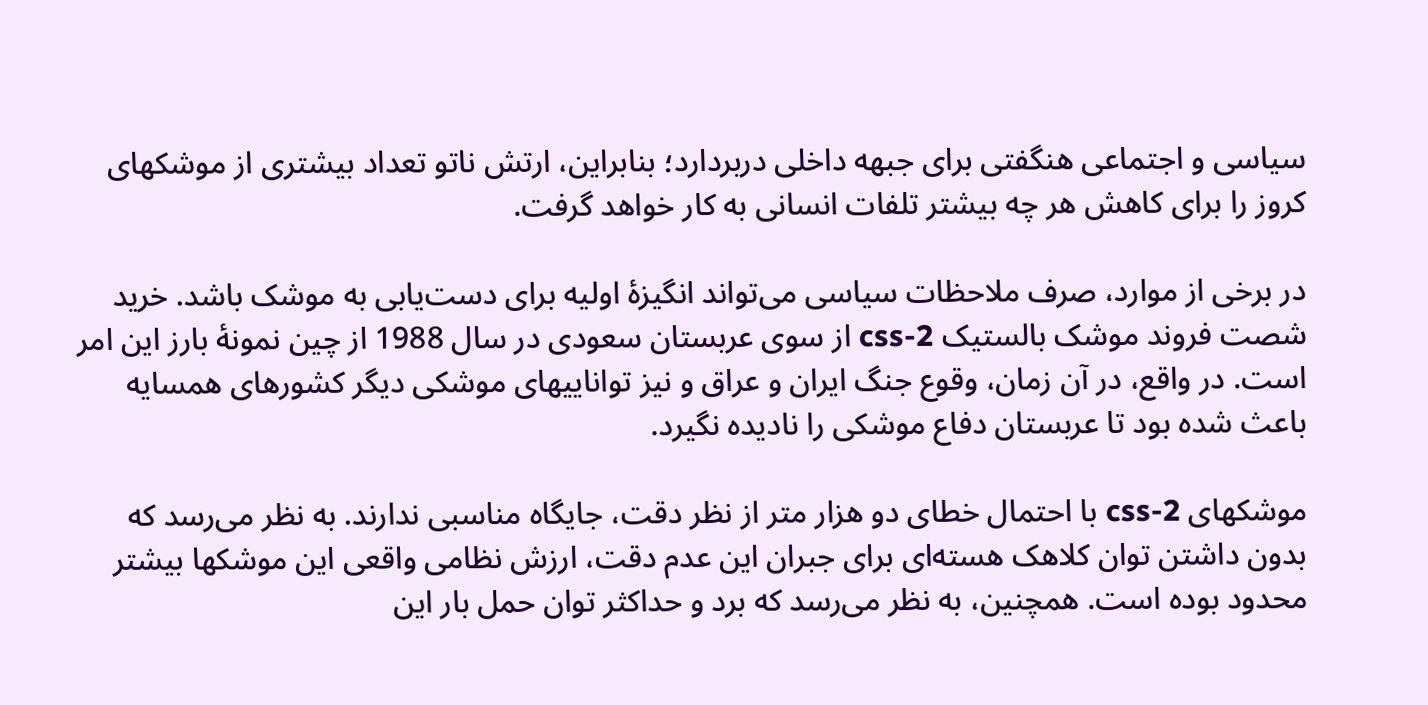سیاسی و اجتماعی هنگفتی برای جبهه داخلی دربردارد؛ بنابراین، ارتش ناتو تعداد بیشتری از موشکهای کروز را برای کاهش هر چه بیشتر تلفات انسانی به کار خواهد گرفت.

در برخی از موارد، صرف ملاحظات سیاسی می‌تواند انگیزۀ اولیه برای دست‌یابی به موشک باشد. خرید شصت فروند موشک بالستیک css-2 از سوی عربستان سعودی در سال 1988 از چین نمونۀ بارز این امر است. در واقع، در آن زمان، وقوع جنگ ایران و عراق و نیز تواناییهای موشکی دیگر کشورهای همسایه باعث شده بود تا عربستان دفاع موشکی را نادیده نگیرد.

موشکهای css-2 با احتمال خطای دو هزار متر از نظر دقت، جایگاه مناسبی ندارند. به نظر می‌رسد که بدون داشتن توان کلاهک هسته‌ای برای جبران این عدم دقت، ارزش نظامی واقعی این موشکها بیشتر محدود بوده است. همچنین، به نظر می‌رسد که برد و حداکثر توان حمل بار این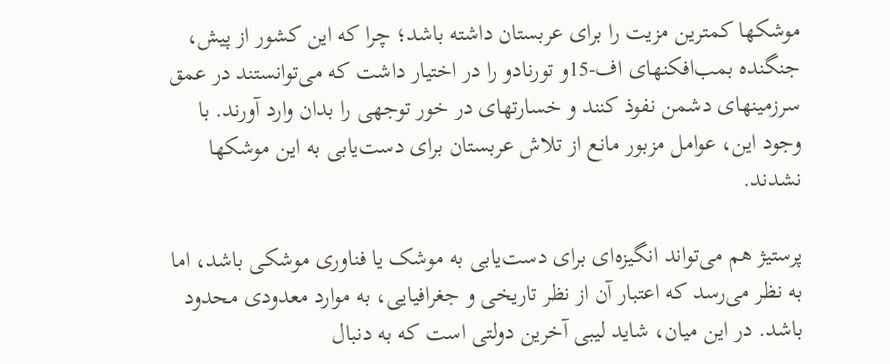موشکها کمترین مزیت را برای عربستان داشته باشد؛ چرا که این کشور از پیش، جنگنده بمب‌افکنهای اف-15و تورنادو را در اختیار داشت که می‌توانستند در عمق سرزمینهای دشمن نفوذ کنند و خسارتهای در خور توجهی را بدان وارد آورند. با وجود این، عوامل مزبور مانع از تلاش عربستان برای دست‌یابی به این موشکها نشدند.

پرستیژ هم می‌تواند انگیزه‌ای برای دست‌یابی به موشک یا فناوری موشکی باشد، اما به نظر می‌رسد که اعتبار آن از نظر تاریخی و جغرافیایی، به موارد معدودی محدود باشد. در این میان، شاید لیبی آخرین دولتی است که به دنبال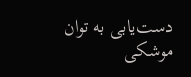دست‌یابی به توان موشکی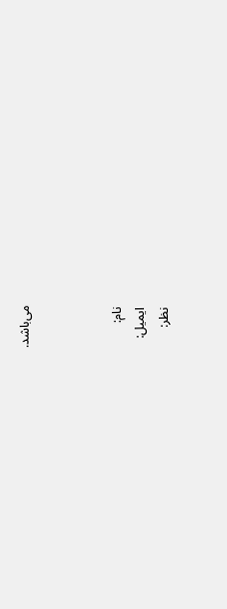می‌باشد.



نام:
ایمیل:
نظر: